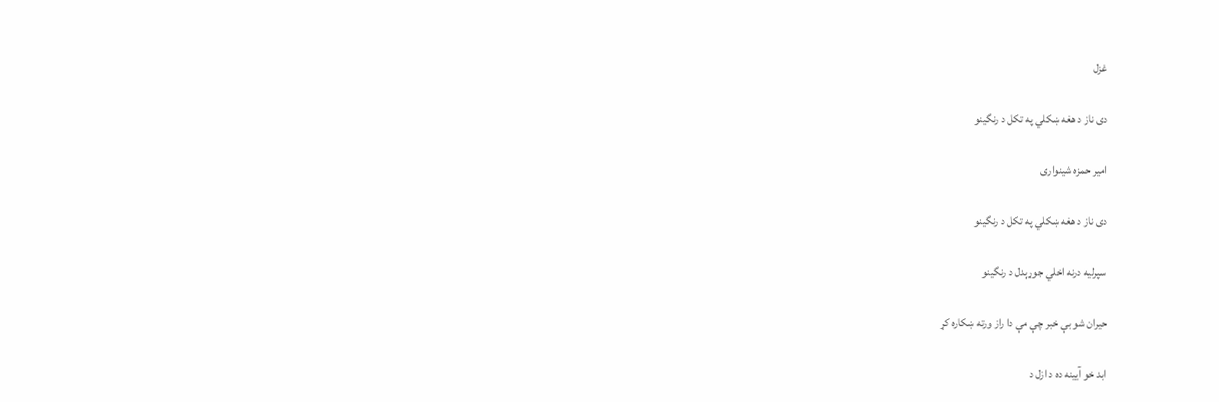غزل

دی ناز د هغه ښکلي په تکل د رنگينو

امیر حمزه شینواری

دی ناز د هغه ښکلي په تکل د رنگينو

سپرليه درنه اخلي جوړېدل د رنگينو

حيران شو بې خبر چې مې دا راز ورته ښکاره کړ

ابد خو آيينه ده د ازل د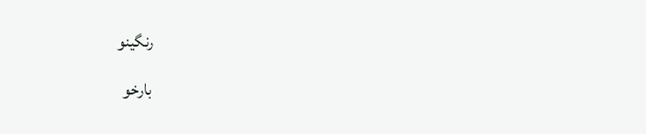رنگينو

بارخو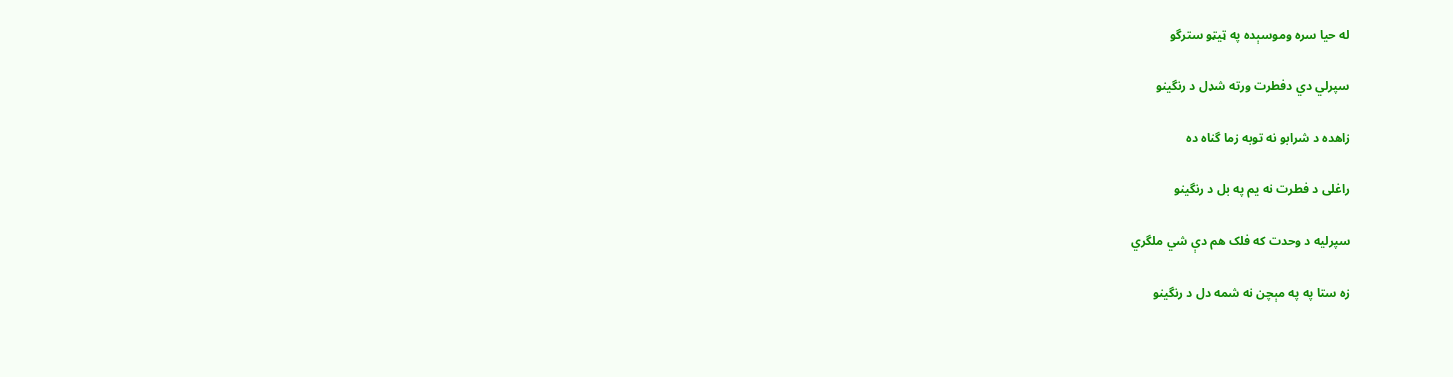له حيا سره وموسېده په ټيټو سترگو

سپرلي دي دفطرت ورته شډل د رنگينو

زاهده د شرابو نه توبه زما گناه ده

راغلی د فطرت نه يم په بل د رنگينو

سپرليه د وحدت که فلک هم دې شي ملگري

زه ستا په په مېچن نه شمه دل د رنگينو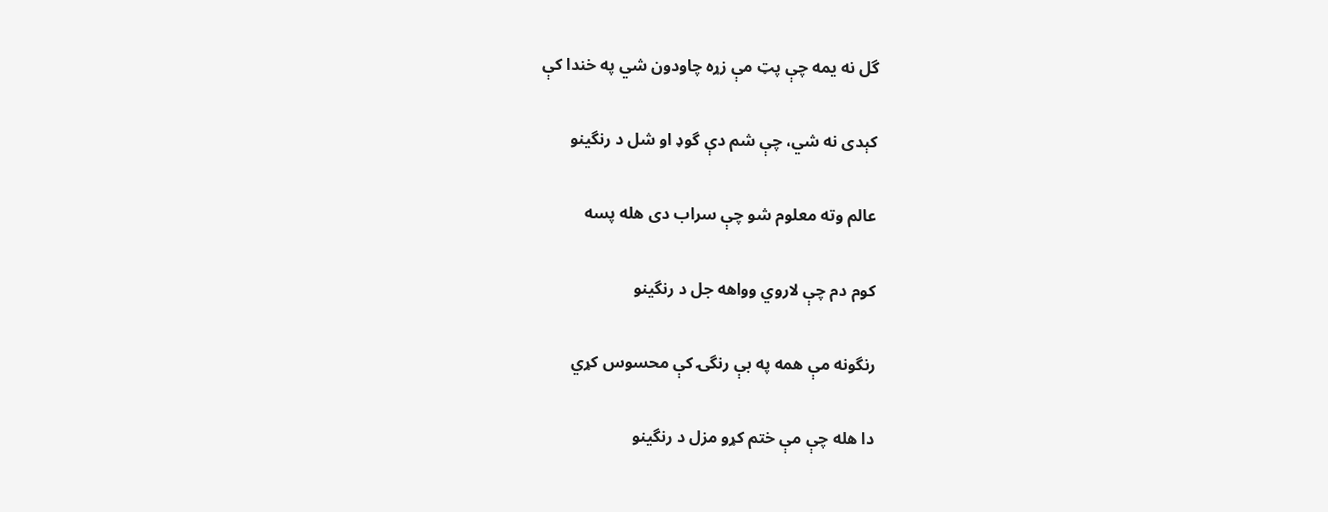گل نه يمه چې پټ مې زړه چاودون شي په خندا کې

کېدی نه شي، چې شم دې گوډ او شل د رنگينو

عالم وته معلوم شو چې سراب دی هله پسه

کوم دم چې لاروي وواهه جل د رنگينو

رنگونه مې همه په بې رنگۍ کې محسوس کړي

دا هله چې مې ختم کړو مزل د رنگينو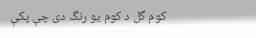کوم گل د کوم يو رنگ دی چې پکې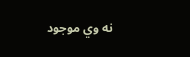نه وي موجود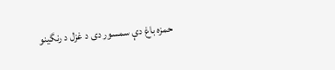حمزه باغ دې سمسور دی د غزل د رنگينو